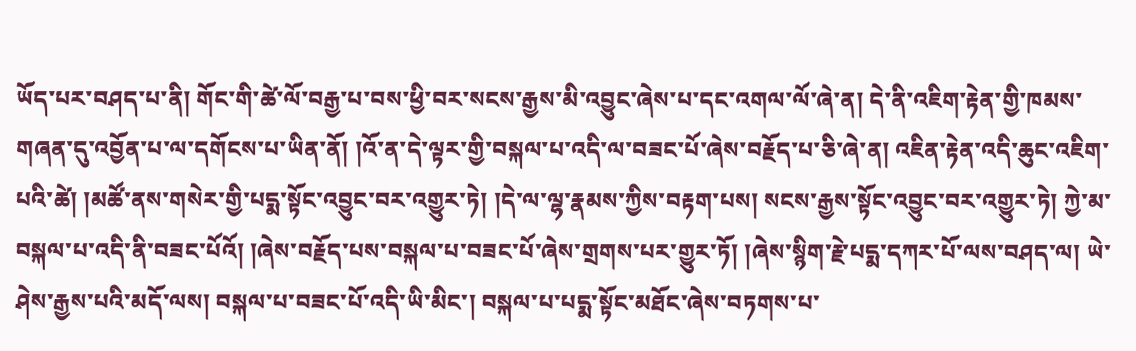ཡོད་པར་བཤད་པ་ནི། གོང་གི་ཚེ་ལོ་བརྒྱ་པ་བས་ཕྱི་བར་སངས་རྒྱས་མི་འབྱུང་ཞེས་པ་དང་འགལ་ལོ་ཞེ་ན། དེ་ནི་འཇིག་རྟེན་གྱི་ཁམས་གཞན་དུ་འབྱོན་པ་ལ་དགོངས་པ་ཡིན་ནོ། །འོ་ན་དེ་ལྟར་གྱི་བསྐལ་པ་འདི་ལ་བཟང་པོ་ཞེས་བརྗོད་པ་ཅི་ཞེ་ན། འཇིན་རྟེན་འདི་ཆུང་འཇིག་པའི་ཚེ། །མཚོ་ནས་གསེར་གྱི་པདྨ་སྟོང་འབྱུང་བར་འགྱུར་ཏེ། །དེ་ལ་ལྷ་རྣམས་ཀྱིས་བརྟག་པས། སངས་རྒྱས་སྟོང་འབྱུང་བར་འགྱུར་ཏེ། ཀྱེ་མ་བསྐལ་པ་འདི་ནི་བཟང་པོའོ། །ཞེས་བརྗོད་པས་བསྐལ་པ་བཟང་པོ་ཞེས་གྲགས་པར་གྱུར་ཏོ། །ཞེས་སྙིག་རྗེ་པདྨ་དཀར་པོ་ལས་བཤད་ལ། ཡེ་ཤེས་རྒྱས་པའི་མདོ་ལས། བསྐལ་པ་བཟང་པོ་འདི་ཡི་མིང་། བསྐལ་པ་པདྨ་སྟོང་མཐོང་ཞེས་བཏགས་པ་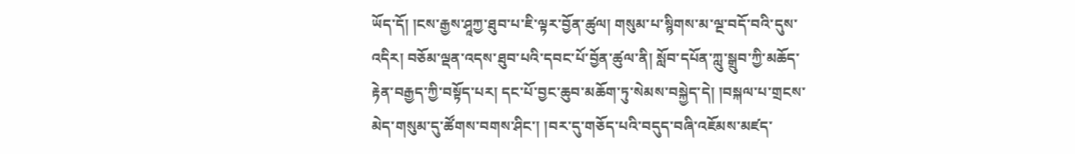ཡོད་དོ། །ངས་རྒྱས་ཤཱཀྱ་ཐུབ་པ་ཇི་ལྟར་བྱོན་ཚུལ། གསུམ་པ་སྙིགས་མ་ལྔ་བདོ་བའི་དུས་འདིར། བཅོམ་ལྡན་འདས་ཐུབ་པའི་དབང་པོ་བྱོན་ཚུལ་ནི། སློབ་དཔོན་ཀླུ་སྒྲུབ་ཀྱི་མཆོད་རྟེན་བརྒྱད་ཀྱི་བསྟོད་པར། དང་པོ་བྱང་ཆུབ་མཆོག་ཏུ་སེམས་བསྐྱེད་དེ། །བསྐལ་པ་གྲངས་མེད་གསུམ་དུ་ཚོགས་བགས་ཤིང་། །བར་དུ་གཅོད་པའི་བདུད་བཞི་འཇོམས་མཛད་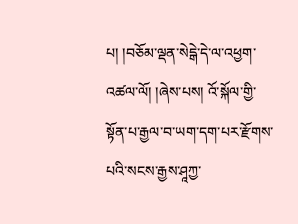པ། །བཅོམ་ལྡན་སེདྒེ་དེ་ལ་འཕྱག་འཚལ་ལོ། །ཞེས་པས། འོ་སྐོལ་གྱི་སྟོན་པ་རྒྱལ་བ་ཡག་དག་པར་རྫོགས་པའི་སངས་རྒྱས་ཤཱཀྱ་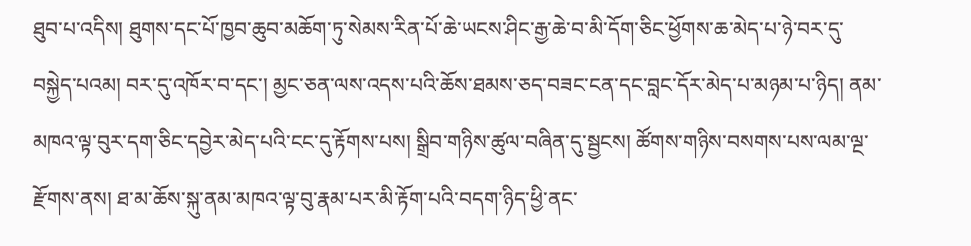ཐུབ་པ་འདིས། ཐུགས་དང་པོ་ཁྱབ་ཆུབ་མཆོག་ཏུ་སེམས་རིན་པོ་ཆེ་ཡངས་ཤིང་རྒྱ་ཆེ་བ་མི་དོག་ཅིང་ཕྱོགས་ཆ་མེད་པ་ཉེ་བར་དུ་བསྐྱེད་པའམ། བར་དུ་འཁོར་བ་དང་། མྱང་ཅན་ལས་འདས་པའི་ཆོས་ཐམས་ཅད་བཟང་ངན་དང་བླང་དོར་མེད་པ་མཉམ་པ་ཉིད། ནམ་མཁའ་ལྟ་བུར་དག་ཅིང་དབྱེར་མེད་པའི་ངང་དུ་རྟོགས་པས། སྒྲིབ་གཉིས་ཚུལ་བཞིན་དུ་སྦྱངས། ཚོགས་གཉིས་བསགས་པས་ལམ་ལྔ་རྫོགས་ནས། ཐ་མ་ཆོས་སྐུ་ནམ་མཁའ་ལྟ་བུ་རྣམ་པར་མི་རྟོག་པའི་བདག་ཉིད་ཕྱི་ནང་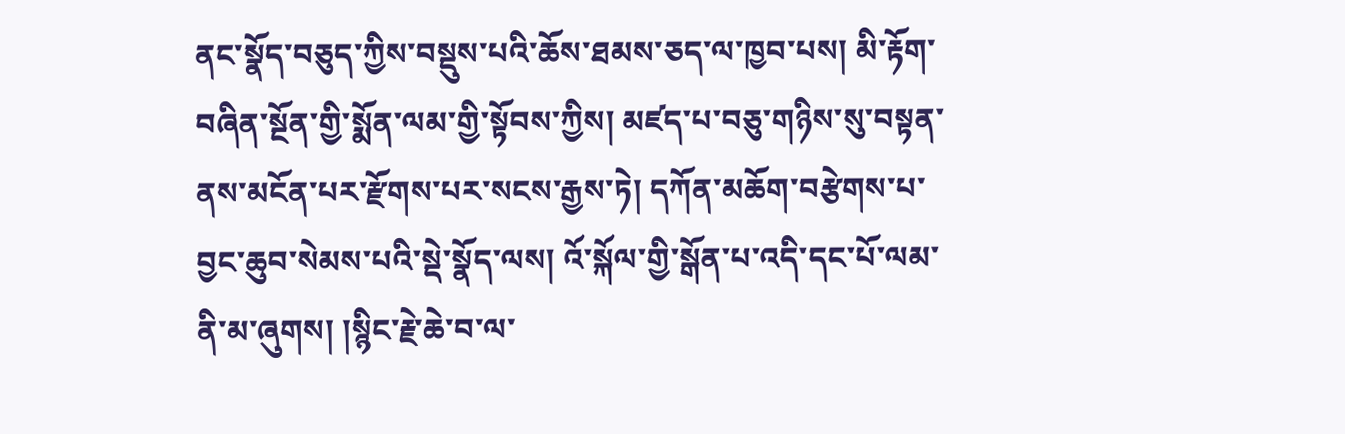ནང་སྣོད་བཅུད་ཀྱིས་བསྡུས་པའི་ཆོས་ཐམས་ཅད་ལ་ཁྱབ་པས། མི་རྟོག་བཞིན་སྔོན་གྱི་སྨོན་ལམ་གྱི་སྟོབས་ཀྱིས། མཛད་པ་བཅུ་གཉིས་སུ་བསྟན་ནས་མངོན་པར་རྫོགས་པར་སངས་རྒྱས་ཏེ། དཀོན་མཆོག་བརྩེགས་པ་བྱང་ཆུབ་སེམས་པའི་སྡེ་སྣོད་ལས། འོ་སྐོལ་གྱི་སྒོན་པ་འདི་དང་པོ་ལམ་ནི་མ་ཞུགས། །སྙིང་རྗེ་ཆེ་བ་ལ་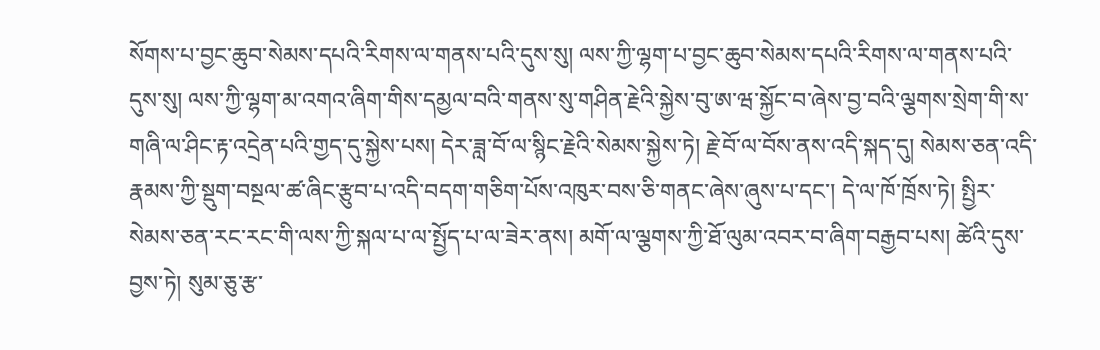སོགས་པ་བྱང་ཆུབ་སེམས་དཔའི་རིགས་ལ་གནས་པའི་དུས་སུ། ལས་ཀྱི་ལྷག་པ་བྱང་ཆུབ་སེམས་དཔའི་རིགས་ལ་གནས་པའི་དུས་སུ། ལས་ཀྱི་ལྷག་མ་འགའ་ཞིག་གིས་དམྱལ་བའི་གནས་སུ་གཤིན་རྗེའི་སྐྱེས་བུ་ཨ་ཝ་སྐྱོང་བ་ཞེས་བྱ་བའི་ལྕགས་སྲེག་གི་ས་གཞི་ལ་ཤིང་རྟ་འདྲེན་པའི་གྱད་དུ་སྐྱེས་པས། དེར་ཟླ་བོ་ལ་སྙིང་རྗེའི་སེམས་སྐྱེས་ཏེ། རྗེ་བོ་ལ་བོས་ནས་འདི་སྐད་དུ། སེམས་ཅན་འདི་རྣམས་ཀྱི་སྡུག་བསྔལ་ཚ་ཞིང་རྩུབ་པ་འདི་བདག་གཅིག་པོས་འཁུར་བས་ཅི་གནང་ཞེས་ཞུས་པ་དང་། དེ་ལ་ཁོ་ཁྲོས་ཏེ། སྤྱིར་སེམས་ཅན་རང་རང་གི་ལས་ཀྱི་སྐལ་པ་ལ་སྤྱོད་པ་ལ་ཟེར་ནས། མགོ་ལ་ལྕགས་ཀྱི་ཐོ་ལུམ་འབར་བ་ཞིག་བརྒྱབ་པས། ཚེའི་དུས་བྱས་ཏེ། སུམ་ཅུ་རྩ་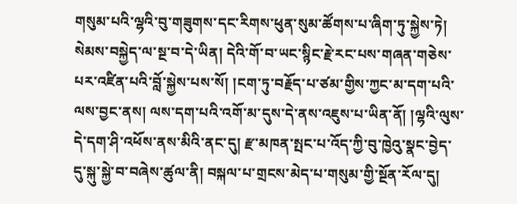གསུམ་པའི་ལྷའི་བུ་གཟུགས་དང་རིགས་ཕུན་སུམ་ཚོགས་པ་ཞིག་ཏུ་སྐྱེས་ཏེ། སེམས་བསྐྱེད་ལ་སྔ་བ་དེ་ཡིན། དེའི་གོ་བ་ཡང་སྙིང་རྗེ་རང་པས་གཞན་གཅེས་པར་འཛིན་པའི་བློ་སྐྱེས་པས་སོ། །ངག་ཏུ་བརྗོད་པ་ཙམ་གྱིས་ཀྱང་མ་དག་པའི་ལས་བྱང་ནས། ལས་དག་པའི་འགོ་མ་དུས་དེ་ནས་འཇུས་པ་ཡིན་ནོ། །ལྷའི་ལུས་དེ་དག་ཤི་འཕོས་ནས་མིའི་ནང་དུ། རྫ་མཁན་སྤང་པ་འོད་ཀྱི་བུ་ཁྱེའུ་སྣང་བྱེད་དུ་སྐུ་སྐྱེ་བ་བཞེས་ཚུལ་ནི། བསྐལ་པ་གྲངས་མེད་པ་གསུམ་གྱི་སྔོན་རོལ་དུ།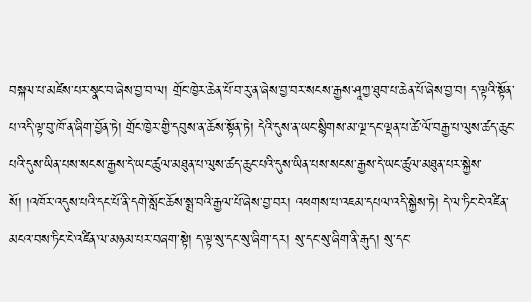བསྐལ་པ་མཛེས་པར་སྣང་བ་ཞེས་བྱ་བ་ལ། གྲོང་ཁྱེར་ཆེན་པོ་བ་རུ་ན་ཞེས་བྱ་བར་སངས་རྒྱས་ཤཱཀྱ་ཐུབ་པ་ཆེན་པོ་ཞེས་བྱ་བ། ད་ལྟའི་སྟོན་པ་འདི་ལྟ་བུ་ཁོ་ན་ཞིག་བྱོན་ཏེ། གྲོང་ཁྱེར་གྱི་དབུས་ན་ཆོས་སྟོན་ཏེ། དེའི་དུས་ན་ཡང་སྙིགས་མ་ལྔ་དང་ལྡན་པ་ཚེ་ལོ་བརྒྱ་པ་ལུས་ཚད་ཆུང་པའི་དུས་ཡིན་པས་སངས་རྒྱས་དེ་ཡང་ཚུལ་མཐུན་པ་ལུས་ཚད་ཆུང་པའི་དུས་ཡིན་པས་སངས་རྒྱས་དེ་ཡང་ཚུལ་མཐུན་པར་སྐྱེས་སོ། །འཁོར་འདུས་པའི་དང་པོ་ནི་དགེ་སློང་ཆོས་སྨྲ་བའི་རྒྱལ་པོ་ཞེས་བྱ་བར། འཕགས་པ་འཇམ་དཔལ་འདི་སྐྱེས་ཏེ། དེ་ལ་ཏིང་ངེ་འཛིན་མངའ་བས་ཏིང་ངེ་འཛིན་ལ་མཉམ་པར་བཞག་སྟེ། ད་ལྟ་སུ་དང་སུ་ཞིག་དར། སུ་དང་སུ་ཞིག་ནི་རྒུད། སུ་དང་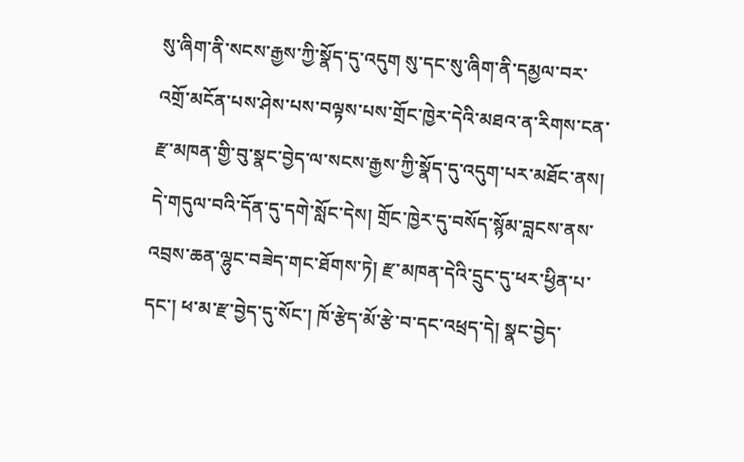སུ་ཞིག་ནི་སངས་རྒྱས་ཀྱི་སྣོད་དུ་འདུག སུ་དང་སུ་ཞིག་ནི་དམྱལ་བར་འགྲོ་མངོན་པས་ཤེས་པས་བལྟས་པས་གྲོང་ཁྱེར་དེའི་མཐའ་ན་རིགས་ངན་རྫ་མཁན་གྱི་བུ་སྣང་བྱེད་ལ་སངས་རྒྱས་ཀྱི་སྣོད་དུ་འདུག་པར་མཐོང་ནས། དེ་གདུལ་བའི་དོན་དུ་དགེ་སློང་དེས། གྲོང་ཁྱེར་དུ་བསོད་སྙོམ་བླངས་ནས་འབྲས་ཆན་ལྷུང་བཟེད་གང་ཐོགས་ཏེ། རྫ་མཁན་དེའི་དྲུང་དུ་ཕར་ཕྱིན་པ་དང་། ཕ་མ་རྫ་བྱེད་དུ་སོང་། ཁོ་རྩེད་མོ་རྩེ་བ་དང་འཕྲད་དེ། སྣང་བྱེད་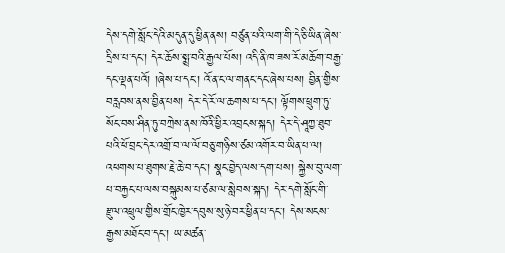དེས་དགེ་སློང་དེའི་མདུན་དུ་ཕྱིན་ནས། བཙུན་པའི་ལག་གི་དེ་ཅི་ཡིན་ཞེས་དྲིས་པ་དང་། དེར་ཆོས་སྨྲ་བའི་རྒྱལ་པོས། འདི་ནི་ཁ་ཟས་རོ་མཆོག་བརྒྱ་དང་ལྡན་པའོ། །ཞེས་པ་དང་། འོ་ན་ང་ལ་གནང་དང་ཞེས་པས། བྱིན་གྱིས་བརླབས་ནས་བྱིན་པས། དེར་དེ་རོ་ལ་ཆགས་པ་དང་། ལྟོགས་ཕྲུག་ཏུ་སོང་བས་ཤིན་ཏུ་བཀྲེས་ནས་ཁོའི་ཕྱིར་འབྲངས་སྐད། དེར་དེ་ཤཱཀྱ་ཐུབ་པའི་ཕོ་བྲང་དེར་འགྲོ་བ་ལ་ལོ་བཅུ་གཉིས་ཙམ་འགོར་བ་ཡིན་པ་ལ། འཕགས་པ་ཐུགས་རྗེ་ཆེ་བ་དང་། སྣང་བྱེད་ལས་དག་པས། སྐྱེས་བུ་ལག་པ་བརྐྱང་པ་ལས་བསྐུམས་པ་ཙམ་ལ་སླེབས་སྐད། དེར་དགེ་སློང་གི་རྫུལ་འཕྲུལ་གྱིས་གྲོང་ཁྱེར་དབུས་སུ་ཉེ་བར་ཕྱིན་པ་དང་། དེས་སངས་རྒྱས་མཐོང་བ་དང་། ཡ་མཚན་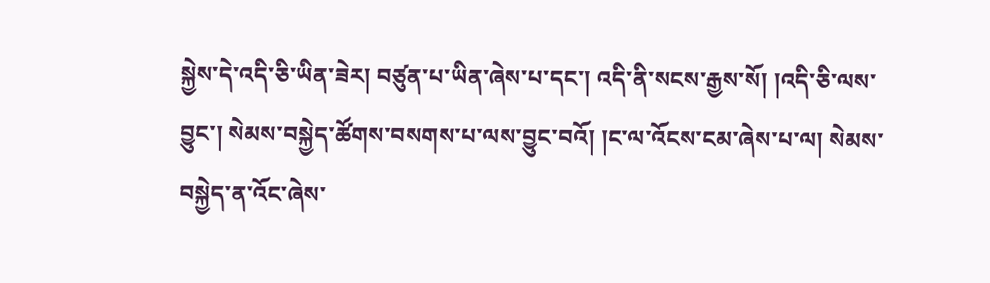སྐྱེས་དེ་འདི་ཅི་ཡིན་ཟེར། བཙུན་པ་ཡིན་ཞེས་པ་དང་། འདི་ནི་སངས་རྒྱས་སོ། །འདི་ཅི་ལས་བྱུང་། སེམས་བསྐྱེད་ཚོགས་བསགས་པ་ལས་བྱུང་བའོ། །ང་ལ་འོངས་ངམ་ཞེས་པ་ལ། སེམས་བསྐྱེད་ན་འོང་ཞེས་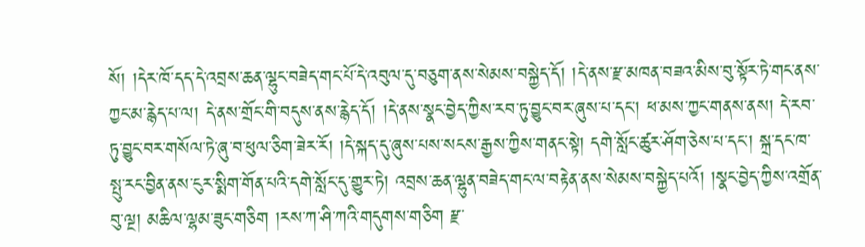སོ། །དེར་ཁོ་དད་དེ་འབྲས་ཆན་ལྷུང་བཟེད་གང་པོ་དེ་འབུལ་དུ་བཅུག་ནས་སེམས་བསྐྱེད་དོ། །དེ་ནས་རྫ་མཁན་བཟའ་མིས་བུ་སྟོར་ཏེ་གང་ནས་ཀྱང་མ་རྙེད་པ་ལ། དེ་ནས་གྲོང་གི་བདུས་ནས་རྙེད་དོ། །དེ་ནས་སྣང་བྱེད་ཀྱིས་རབ་ཏུ་བྱུང་བར་ཞུས་པ་དང་། ཕ་མས་ཀྱང་གནས་ནས། དེ་རབ་ཏུ་བྱུང་བར་གསོལ་ཏེ་ཞུ་བ་ཕུལ་ཅིག་ཟེར་རོ། །དེ་སྐད་དུ་ཞུས་པས་སངས་རྒྱས་ཀྱིས་གནང་སྟེ། དགེ་སློང་ཚུར་ཤོག་ཅེས་པ་དང་། སྐྲ་དང་ཁ་སྤུ་རང་བྱིན་ནས་ངུར་སྨིག་གོན་པའི་དགེ་སློང་དུ་གྱུར་ཏེ། འབྲས་ཆན་ལྷུན་བཟེད་གང་ལ་བརྟེན་ནས་སེམས་བསྐྱེད་པའོ། །སྣང་བྱེད་ཀྱིས་འགྲོན་བུ་ལྔ། མཆིལ་ལྷམ་ཟུང་གཅིག །རས་ཀ་ཤི་ཀའི་གདུགས་གཅིག རྫ་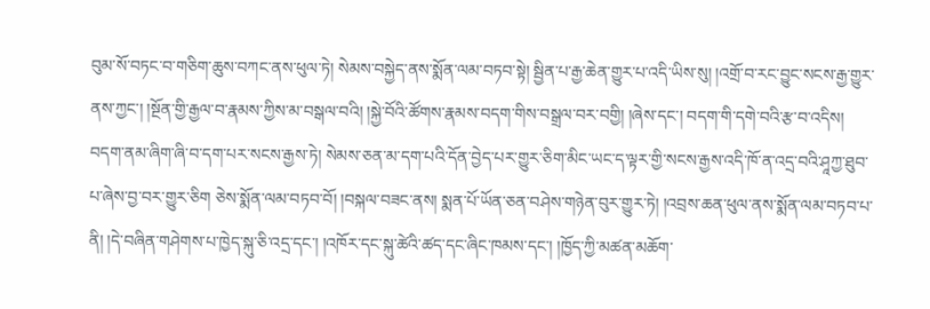བུམ་སོ་བཏང་བ་གཅིག་ཆུས་བཀང་ནས་ཕུལ་ཏེ། སེམས་བསྐྱེད་ནས་སྨོན་ལམ་བཏབ་སྟེ། སྦྱིན་པ་རྒྱ་ཆེན་གྱུར་པ་འདི་ཡིས་སུ། །འགྲོ་བ་རང་བྱུང་སངས་རྒྱ་གྱུར་ནས་ཀྱང་། །སྔོན་གྱི་རྒྱལ་བ་རྣམས་ཀྱིས་མ་བསྒལ་བའི། །སྐྱེ་བོའི་ཚོགས་རྣམས་བདག་གིས་བསྒྲལ་བར་བགྱི། །ཞེས་དང་། བདག་གི་དགེ་བའི་རྩ་བ་འདིས། བདག་ནམ་ཞིག་ཞི་བ་དག་པར་སངས་རྒྱས་ཏེ། སེམས་ཅན་མ་དག་པའི་དོན་བྱེད་པར་གྱུར་ཅིག་མིང་ཡང་ད་ལྟར་གྱི་སངས་རྒྱས་འདི་ཁོ་ན་འདྲ་བའི་ཤཱཀྱ་ཐུབ་པ་ཞེས་བྱ་བར་གྱུར་ཅིག ཅེས་སྨོན་ལམ་བཏབ་བོ། །བསྐལ་བཟང་ནས། སྨན་པོ་ཡོན་ཅན་བཤེས་གཉེན་བུར་གྱུར་ཏེ། །འབྲས་ཆན་ཕུལ་ནས་སྨོན་ལམ་བཏབ་པ་ནི། །དེ་བཞིན་གཤེགས་པ་ཁྱེད་སྐུ་ཅི་འདྲ་དང་། །འཁོར་དང་སྐུ་ཚེའི་ཚད་དང་ཞིང་ཁམས་དང་། །ཁྱོད་ཀྱི་མཚན་མཆོག་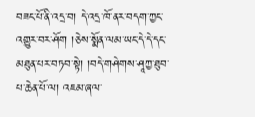བཟང་པོ་ནི་འདྲ་བ། དེ་འདྲ་ཁོ་ནར་བདག་ཀྱང་འགྱུར་བར་ཤོག །ཅེས་སྨོན་ལམ་ཡང་དེ་དེ་དང་མཐུན་པར་བཏབ་སྟེ། །བདེ་གཤེགས་ཤཱཀྱ་ཐུབ་པ་ཆེན་པོ་ལ། འཇམ་ཞལ་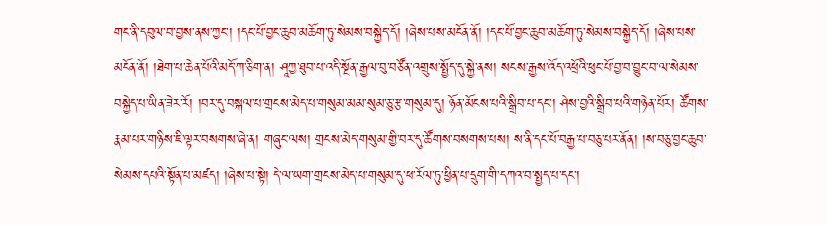གང་ནི་དབུལ་བ་བྱས་ནས་ཀྱང་། །དང་པོ་བྱང་ཆུབ་མཆོག་ཏུ་སེམས་བསྐྱེད་དོ། །ཞེས་པས་མངོན་ནོ། །དང་པོ་བྱང་ཆུབ་མཆོག་ཏུ་སེམས་བསྐྱེད་དོ། །ཞེས་པས་མངོན་ནོ། །ཐེག་པ་ཆེན་པོའི་མདོ་ཀ་ཅིག་ན། ཤཱཀྱ་ཐུབ་པ་འདི་སྔོན་རྒྱལ་བུ་བཙོན་འགྲུས་སྤྱོད་དུ་སྐྱེ་ནས། སངས་རྒྱས་འོད་འཕྲོའི་ཕུང་པོ་བྱ་བ་བྱུང་བ་ལ་སེམས་བསྐྱེད་པ་ཡིན་ཟེར་རོ། །བར་དུ་བསྐལ་པ་གྲངས་མེད་པ་གསུམ་མམ་སུམ་ཅུ་རྩ་གསུམ་དུ། ཉོན་མོངས་པའི་སྒྲིབ་པ་དང་། ཤེས་བྱའི་སྒྲིབ་པའི་གཉེན་པོར། ཚོགས་རྣམ་པར་གཉིས་ཇི་ལྟར་བསགས་ཞེ་ན། གཞུང་ལས། གྲངས་མེད་གསུམ་གྱི་བར་དུ་ཚོགས་བསགས་པས། ས་ནི་དང་པོ་བརྒྱ་པ་བཅུ་པར་ནོན། །ས་བཅུ་བྱང་ཆུབ་སེམས་དཔའི་སྟོན་པ་མཛད། །ཞེས་པ་སྟེ། དེ་ལ་ཡག་གྲངས་མེད་པ་གསུམ་དུ་ཕ་རོལ་ཏུ་ཕྱིན་པ་དྲུག་གི་དཀའ་བ་སྤྱད་པ་དང་།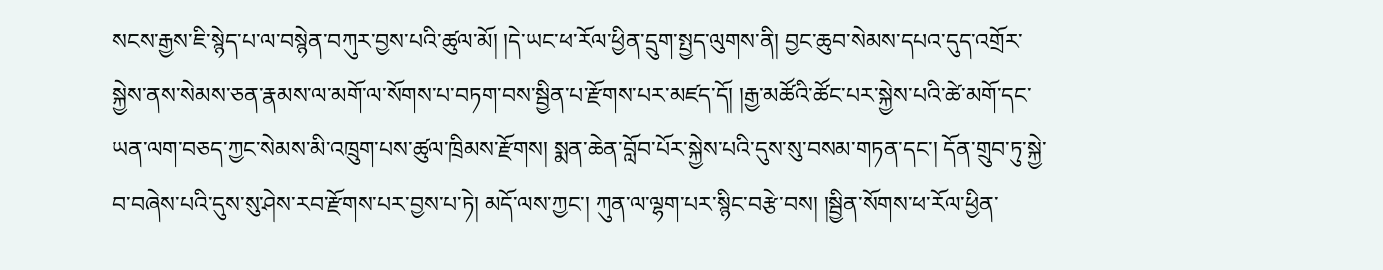སངས་རྒྱས་ཇི་སྙེད་པ་ལ་བསྙེན་བཀུར་བྱས་པའི་ཚུལ་མོ། །དེ་ཡང་ཕ་རོལ་ཕྱིན་དྲུག་སྤྱད་ལུགས་ནི། བྱང་ཆུབ་སེམས་དཔའ་དུད་འགྲོར་སྐྱེས་ནས་སེམས་ཅན་རྣམས་ལ་མགོ་ལ་སོགས་པ་བཏག་བས་སྦྱིན་པ་རྫོགས་པར་མཛད་དོ། །རྒྱ་མཚོའི་ཚོང་པར་སྐྱེས་པའི་ཚེ་མགོ་དང་ཡན་ལག་བཅད་ཀྱང་སེམས་མི་འཁྲུག་པས་ཚུལ་ཁྲིམས་རྫོགས། སྨན་ཆེན་བློབ་པོར་སྐྱེས་པའི་དུས་སུ་བསམ་གཏན་དང་། དོན་གྲུབ་ཏུ་སྐྱེ་བ་བཞེས་པའི་དུས་སུ་ཤེས་རབ་རྫོགས་པར་བྱས་པ་ཏེ། མདོ་ལས་ཀྱང་། ཀུན་ལ་ལྷག་པར་སྙིང་བརྩེ་བས། །སྦྱིན་སོགས་ཕ་རོལ་ཕྱིན་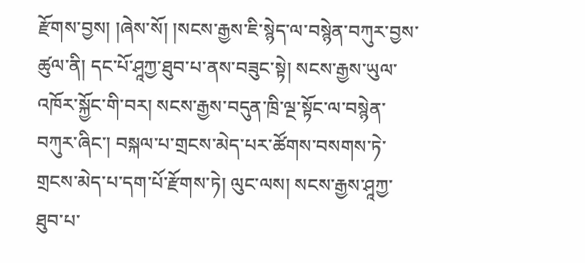རྫོགས་བྱས། །ཞེས་སོ། །སངས་རྒྱས་ཇི་སྙེད་ལ་བསྙེན་བཀུར་བྱས་ཚུལ་ནི། དང་པོ་ཤཱཀྱ་ཐུབ་པ་ནས་བཟུང་སྟེ། སངས་རྒྱས་ཡུལ་འཁོར་སྐྱོང་གི་བར། སངས་རྒྱས་བདུན་ཁྲི་ལྔ་སྟོང་ལ་བསྙེན་བཀུར་ཞིང་། བསྐལ་པ་གྲངས་མེད་པར་ཚོགས་བསགས་ཏེ་གྲངས་མེད་པ་དག་པོ་རྫོགས་ཏེ། ལུང་ལས། སངས་རྒྱས་ཤཱཀྱ་ཐུབ་པ་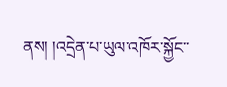ནས། །འདྲེན་པ་ཡུལ་འཁོར་སྐྱོང་་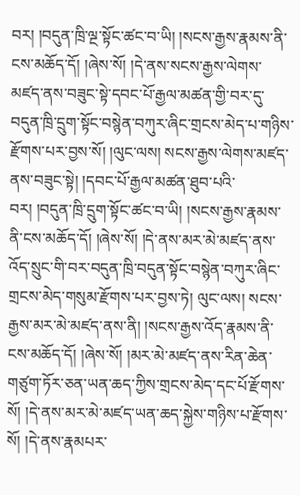བར། །བདུན་ཁྲི་ལྔ་སྟོང་ཚང་བ་ཡི། །སངས་རྒྱས་རྣམས་ནི་ངས་མཆོད་དོ། །ཞེས་སོ། །དེ་ནས་སངས་རྒྱས་ལེགས་མཛད་ནས་བཟུང་སྟེ་དབང་པོ་རྒྱལ་མཚན་གྱི་བར་དུ་བདུན་ཁྲི་དྲུག་སྟོང་བསྙེན་བཀུར་ཞིང་གྲངས་མེད་པ་གཉིས་རྫོགས་པར་བྱས་སོ། །ལུང་ལས། སངས་རྒྱས་ལེགས་མཛད་ནས་བཟུང་སྟེ། །དབང་པོ་རྒྱལ་མཚན་ཐུབ་པའི་བར། །བདུན་ཁྲི་དྲུག་སྟོང་ཚང་བ་ཡི། །སངས་རྒྱས་རྣམས་ནི་ངས་མཆོད་དོ། །ཞེས་སོ། །དེ་ནས་མར་མེ་མཛད་ནས་འོད་སྲུང་གི་བར་བདུན་ཁྲི་བདུན་སྟོང་བསྙེན་བཀུར་ཞིང་གྲངས་མེད་གསུམ་རྫོགས་པར་བྱས་ཏེ། ལུང་ལས། སངས་རྒྱས་མར་མེ་མཛད་ནས་ནི། །སངས་རྒྱས་འོད་རྣམས་ནི་ངས་མཆོད་དོ། །ཞེས་སོ། །མར་མེ་མཛད་ནས་རིན་ཆེན་གཙུག་ཏོར་ཅན་ཡན་ཆད་ཀྱིས་གྲངས་མེད་དང་པོ་རྫོགས་སོ། །དེ་ནས་མར་མེ་མཛད་ཡན་ཆད་སྐྱེས་གཉིས་པ་རྫོགས་སོ། །དེ་ནས་རྣམཔར་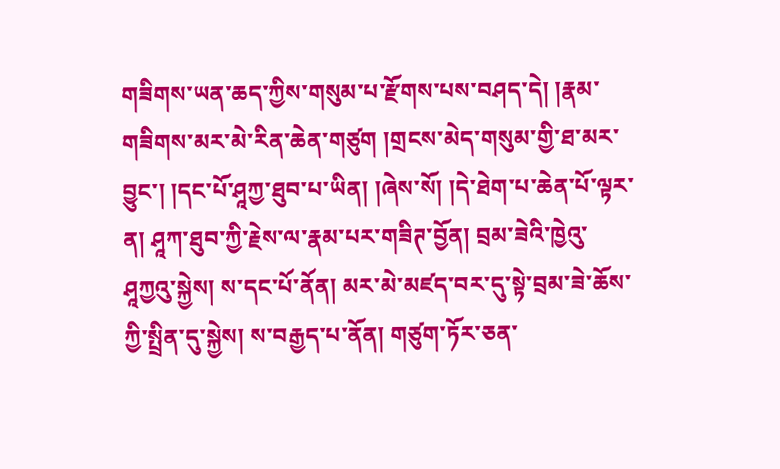གཟིགས་ཡན་ཆད་ཀྱིས་གསུམ་པ་རྫོགས་པས་བཤད་དེ། །རྣམ་གཟིགས་མར་མེ་རིན་ཆེན་གཙུག །གྲངས་མེད་གསུམ་གྱི་ཐ་མར་བྱུང་། །དང་པོ་ཤཱཀྱ་ཐུབ་པ་ཡིན། །ཞེས་སོ། །དེ་ཐེག་པ་ཆེན་པོ་ལྟར་ན། ཤཱཀ་ཐུབ་ཀྱི་རྗེས་ལ་རྣམ་པར་གཟིཊ་བྱོན། བྲམ་ཟེའི་ཁྱེའུ་ཤཱཀྱའུ་སྐྱེས། ས་དང་པོ་ནོན། མར་མེ་མཛད་བར་དུ་སྟེ་བྲམ་ཟེ་ཆོས་ཀྱི་སྤྲིན་དུ་སྐྱེས། ས་བརྒྱད་པ་ནོན། གཙུག་ཏོར་ཅན་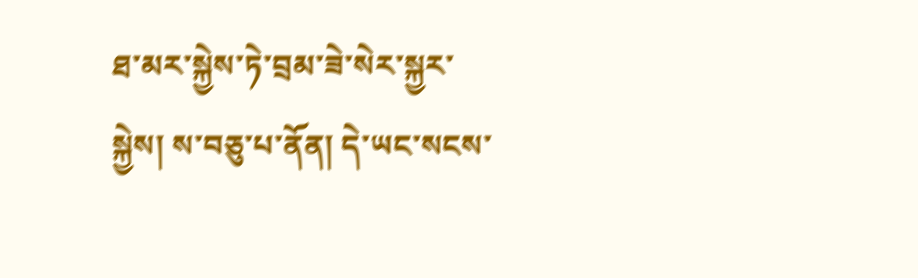ཐ་མར་སྐྱེས་ཏེ་བྲམ་ཟེ་སེར་སྐྱར་སྐྱེས། ས་བཅུ་པ་ནོན། དེ་ཡང་སངས་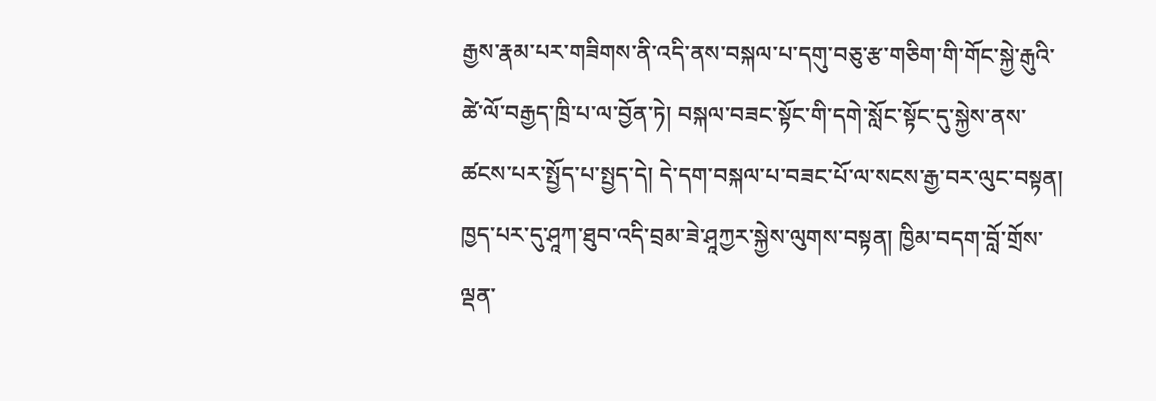རྒྱས་རྣམ་པར་གཟིགས་ནི་འདི་ནས་བསྐལ་པ་དགུ་བཅུ་རྩ་གཅིག་གི་གོང་སྐྱེ་རྒུའི་ཚེ་ལོ་བརྒྱད་ཁྲི་པ་ལ་བྱོན་ཏེ། བསྐལ་བཟང་སྟོང་གི་དགེ་སློང་སྟོང་དུ་སྐྱེས་ནས་ཚངས་པར་སྤྱོད་པ་སྤྱད་དེ། དེ་དག་བསྐལ་པ་བཟང་པོ་ལ་སངས་རྒྱ་བར་ལུང་བསྟན། ཁྱད་པར་དུ་ཤཱཀ་ཐུབ་འདི་བྲམ་ཟེ་ཤཱཀྱར་སྐྱེས་ལུགས་བསྟན། ཁྱིམ་བདག་བློ་གྲོས་ལྡན་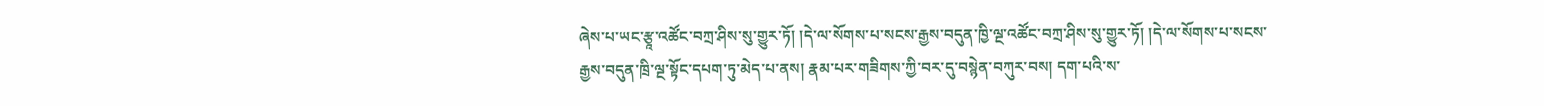ཞེས་པ་ཡང་རྩཱ་འཚོང་བཀྲ་ཤིས་སུ་གྱུར་ཏོ། །དེ་ལ་སོགས་པ་སངས་རྒྱས་བདུན་ཁྱི་ལྔ་འཚོང་བཀྲ་ཤིས་སུ་གྱུར་ཏོ། །དེ་ལ་སོགས་པ་སངས་རྒྱས་བདུན་ཁྲི་ལྔ་སྟོང་དཔག་ཏུ་མེད་པ་ནས། རྣམ་པར་གཟིགས་ཀྱི་བར་དུ་བསྙེན་བཀུར་བས། དག་པའི་ས་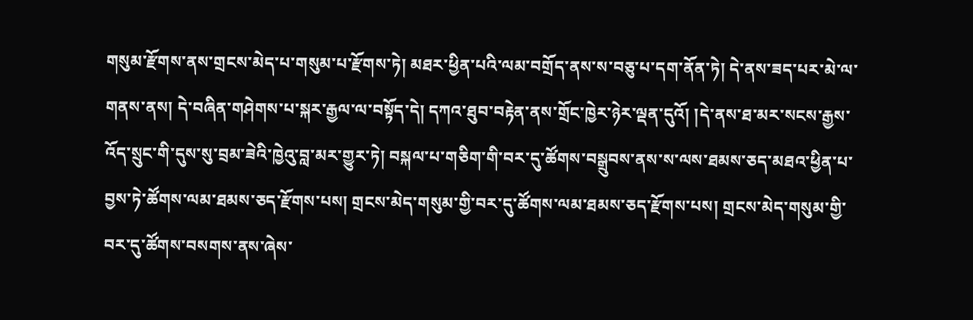གསུམ་རྫོགས་ནས་གྲངས་མེད་པ་གསུམ་པ་རྫོགས་ཏེ། མཐར་ཕྱིན་པའི་ལམ་བགྲོད་ནས་ས་བཅུ་པ་དག་ནོན་ཏེ། དེ་ནས་ཟད་པར་མེ་ལ་གནས་ནས། དེ་བཞིན་གཤེགས་པ་སྐར་རྒྱལ་ལ་བསྟོད་དེ། དཀའ་ཐུབ་བརྟེན་ནས་གྲོང་ཁྱེར་ཉེར་ལྡན་དུའོ། །དེ་ནས་ཐ་མར་སངས་རྒྱས་འོད་སྲུང་གི་དུས་སུ་བྲམ་ཟེའི་ཁྱེའུ་བླ་མར་གྱུར་ཏེ། བསྐལ་པ་གཅིག་གི་བར་དུ་ཚོགས་བསྒྲུབས་ནས་ས་ལས་ཐམས་ཅད་མཐའ་ཕྱིན་པ་བྱས་ཏེ་ཚོགས་ལམ་ཐམས་ཅད་རྫོགས་པས། གྲངས་མེད་གསུམ་གྱི་བར་དུ་ཚོགས་ལམ་ཐམས་ཅད་རྫོགས་པས། གྲངས་མེད་གསུམ་གྱི་བར་དུ་ཚོགས་བསགས་ནས་ཞེས་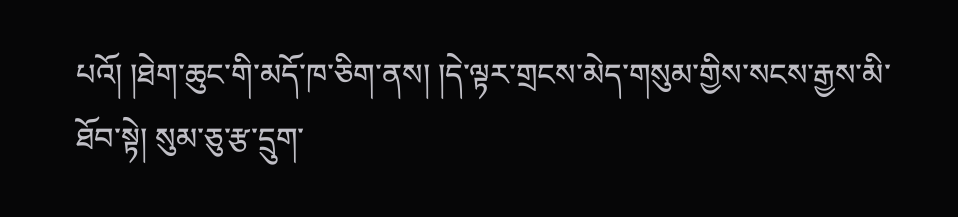པའོ། །ཐེག་ཆུང་གི་མདོ་ཁ་ཅིག་ནས། །དེ་ལྟར་གྲངས་མེད་གསུམ་གྱིས་སངས་རྒྱས་མི་ཐོབ་སྟེ། སུམ་ཅུ་རྩ་དྲུག་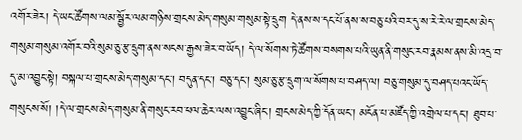འགོར་ཟེར། དེ་ཡང་ཚོགས་ལམ་སྦྱོར་ལམ་གཉིས་གྲངས་མེད་གསུམ་གསུམ་སྟེ་དྲུག དེ་ནས་ས་དང་པོ་ནས་ས་བཅུ་པའི་བར་དུ་ས་རེ་རེ་ལ་གྲངས་མེད་གསུམ་གསུམ་འགོར་བའི་སུམ་ཅུ་རྩ་དྲུག་ནས་སངས་རྒྱས་ཟེར་བ་ཡོད། དེ་ལ་སོགས་ཏེ་ཚོགས་བསགས་པའི་ཡུན་ནི་གསུང་རབ་རྣམས་ནས་མི་འདྲ་བ་དུ་མ་འབྱུང་སྟེ། བསྐལ་པ་གྲངས་མེད་གསུམ་དང་། བདུན་དང་། བཅུ་དང་། སུམ་ཅུ་རྩ་དྲུག་ལ་སོགས་པ་བཤད་ལ། བཅུ་གསུམ་དུ་བཤད་པའང་ཡོད་གསུངས་སོ། །དེ་ལ་གྲངས་མེད་གསུམ་ནི་གསུང་རབ་ཕལ་ཆེར་ལས་འབྱུང་ཞིང་། གྲངས་མེད་ཀྱི་དོན་ཡང་། མངོན་པ་མཛོད་ཀྱི་འགྲེལ་པ་དང་། ཐུབ་པ་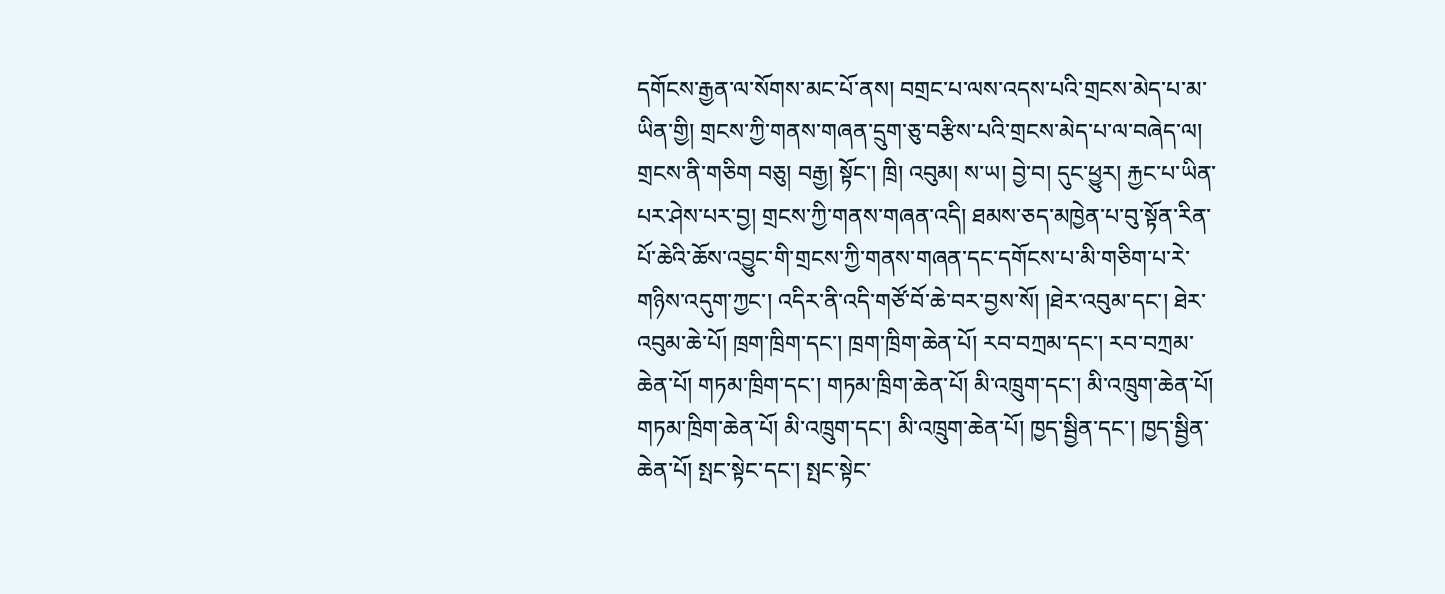དགོངས་རྒྱན་ལ་སོགས་མང་པོ་ནས། བགྲང་པ་ལས་འདས་པའི་གྲངས་མེད་པ་མ་ཡིན་གྱི། གྲངས་ཀྱི་གནས་གཞན་དྲུག་ཅུ་བརྩིས་པའི་གྲངས་མེད་པ་ལ་བཞེད་ལ། གྲངས་ནི་གཅིག བཅུ། བརྒྱ། སྟོང་། ཁྲི། འབུམ། ས་ཡ། བྱེ་བ། དུང་ཕྱུར། རྐྱང་པ་ཡིན་པར་ཤེས་པར་བྱ། གྲངས་ཀྱི་གནས་གཞན་འདི། ཐམས་ཅད་མཁྱེན་པ་བུ་སྟོན་རིན་པོ་ཆེའི་ཆོས་འབྱུང་གི་གྲངས་ཀྱི་གནས་གཞན་དང་དགོངས་པ་མི་གཅིག་པ་རེ་གཉིས་འདུག་ཀྱང་། འདིར་ནི་འདི་གཙོ་བོ་ཆེ་བར་བྱས་སོ། །ཐེར་འབུམ་དང་། ཐེར་འབུམ་ཆེ་པོ། ཁྲག་ཁྲིག་དང་། ཁྲག་ཁྲིག་ཆེན་པོ། རབ་བཀྲམ་དང་། རབ་བཀྲམ་ཆེན་པོ། གཏམ་ཁྲིག་དང་། གཏམ་ཁྲིག་ཆེན་པོ། མི་འཁྲུག་དང་། མི་འཁྲུག་ཆེན་པོ། གཏམ་ཁྲིག་ཆེན་པོ། མི་འཁྲུག་དང་། མི་འཁྲུག་ཆེན་པོ། ཁྱད་སྦྱིན་དང་། ཁྱད་སྦྱིན་ཆེན་པོ། སྤང་སྟེང་དང་། སྤང་སྟེང་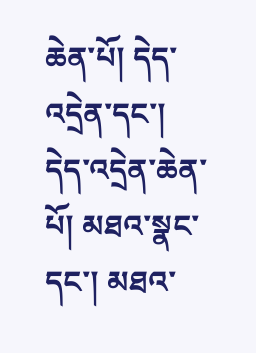ཆེན་པོ། དེད་འདྲེན་དང་། དེད་འདྲེན་ཆེན་པོ། མཐའ་སྣང་དང་། མཐའ་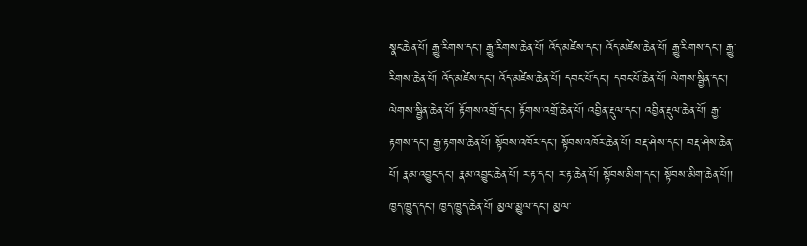སྣང་ཆེན་པོ། རྒྱུ་རིགས་དང་། རྒྱུ་རིགས་ཆེན་པོ། འོད་མཛེས་དང་། འོད་མཛེས་ཆེན་པོ། རྒྱུ་རིགས་དང་། རྒྱུ་རིགས་ཆེན་པོ། འོད་མཛེས་དང་། འོད་མཛེས་ཆེན་པོ། དབང་པོ་དང་། དབང་པོ་ཆེན་པོ། ལེགས་སྦྱིན་དང་། ལེགས་སྦྱིན་ཆེན་པོ། རྟོགས་འགྲོ་དང་། རྟོགས་འགྲོ་ཆེན་པོ། འབྱིན་རྡུལ་དང་། འབྱིན་རྡུལ་ཆེན་པོ། རྒྱ་རྟགས་དང་། རྒྱ་རྟགས་ཆེན་པོ། སྟོབས་འཁོར་དང་། སྟོབས་འཁོར་ཆེན་པོ། བརྡ་ཤེས་དང་། བརྡ་ཤེས་ཆེན་པོ། རྣམ་འབྱུང་དང་། རྣམ་འབྱུང་ཆེན་པོ། ར་རྟ་དང་། ར་རྟ་ཆེན་པོ། སྟོབས་མིག་དང་། སྟོབས་མིག་ཆེན་པོ།། ཁྱད་ཁྱུད་དང་། ཁྱད་ཁྱུད་ཆེན་པོ། མྱལ་མྱུལ་དང་། མྱལ་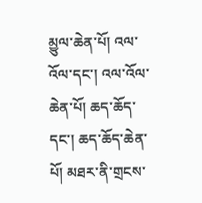མྱུལ་ཆེན་པོ། འལ་འོལ་དང་། འལ་འོལ་ཆེན་པོ། ཆད་ཆོད་དང་། ཆད་ཆོད་ཆེན་པོ། མཐར་ནི་གྲངས་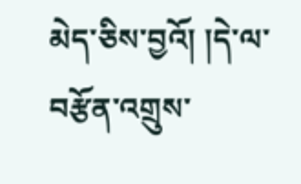མེད་ཅིས་བྱའོ། །དེ་ལ་བརྩོན་འགྲུས་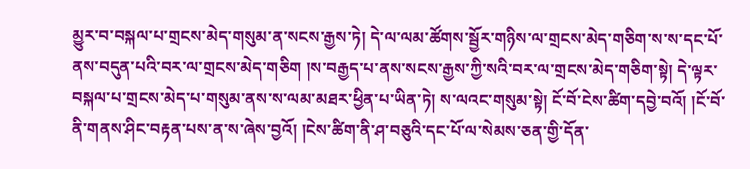མྱུར་བ་བསྐལ་པ་གྲངས་མེད་གསུམ་ན་སངས་རྒྱས་ཏེ། དེ་ལ་ལམ་ཚོགས་སྦྱོར་གཉིས་ལ་གྲངས་མེད་གཅིག་ས་ས་དང་པོ་ནས་བདུན་པའི་བར་ལ་གྲངས་མེད་གཅིག །ས་བརྒྱད་པ་ནས་སངས་རྒྱས་ཀྱི་སའི་བར་ལ་གྲངས་མེད་གཅིག་སྟེ། དེ་ལྟར་བསྐལ་པ་གྲངས་མེད་པ་གསུམ་ནས་ས་ལམ་མཐར་ཕྱིན་པ་ཡིན་ཏེ། ས་ལའང་གསུམ་སྟེ། ངོ་བོ་ངེས་ཚིག་དབྱེ་བའོ། །ངོ་བོ་ནི་གནས་ཤིང་བརྟན་པས་ན་ས་ཞེས་བྱའོ། །ངེས་ཚིག་ནི་ཤ་བཅུའི་དང་པོ་ལ་སེམས་ཅན་གྱི་དོན་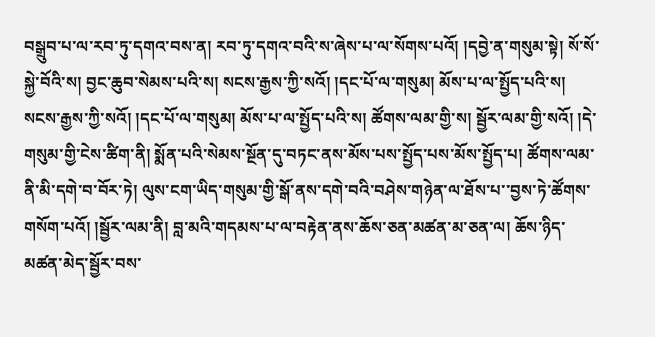བསྒྲུབ་པ་ལ་རབ་ཏུ་དགའ་བས་ན། རབ་ཏུ་དགའ་བའི་ས་ཞེས་པ་ལ་སོགས་པའོ། །དབྱེ་ན་གསུམ་སྟེ། སོ་སོ་སྐྱེ་བོའི་ས། བྱང་ཆུབ་སེམས་པའི་ས། སངས་རྒྱས་ཀྱི་སའོ། །དང་པོ་ལ་གསུམ། མོས་པ་ལ་སྤྱོད་པའི་ས། སངས་རྒྱས་ཀྱི་སའོ། །དང་པོ་ལ་གསུམ། མོས་པ་ལ་སྤྱོད་པའི་ས། ཚོགས་ལམ་གྱི་ས། སྦྱོར་ལམ་གྱི་སའོ། །དེ་གསུམ་གྱི་ངེས་ཚིག་ནི། སྨོན་པའི་སེམས་སྔོན་དུ་བཏང་ནས་མོས་པས་སྤྱོད་པས་མོས་སྤྱོད་པ། ཚོགས་ལམ་ནི་མི་དགེ་བ་བོར་ཏེ། ལུས་ངག་ཡིད་གསུམ་གྱི་སྒོ་ནས་དགེ་བའི་བཤེས་གཉེན་ལ་ཐོས་པ་་བྱས་ཏེ་ཚོགས་གསོག་པའོ། །སྦྱོར་ལམ་ནི། བླ་མའི་གདམས་པ་ལ་བརྟེན་ནས་ཆོས་ཅན་མཚན་མ་ཅན་ལ། ཆོས་ཉིད་མཚན་མེད་སྦྱོར་བས་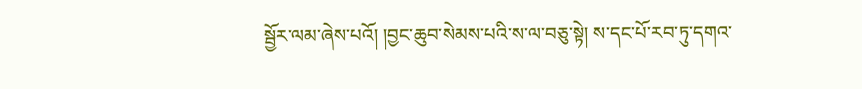སྦྱོར་ལམ་ཞེས་པའོ། །བྱང་ཆུབ་སེམས་པའི་ས་ལ་བཅུ་སྟེ། ས་དང་པོ་རབ་ཏུ་དགའ་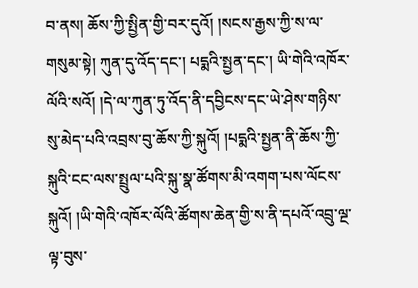བ་ནས། ཆོས་ཀྱི་སྤྱིན་གྱི་བར་དུའོ། །སངས་རྒྱས་ཀྱི་ས་ལ་གསུམ་སྟེ། ཀུན་དུ་འོད་དང་། པདྨའི་སྤྱན་དང་། ཡི་གེའི་འཁོར་ལོའི་སའོ། །དེ་ལ་ཀུན་ཏུ་འོད་ནི་དབྱིངས་དང་ཡེ་ཤེས་གཉིས་སུ་མེད་པའི་འབྲས་བུ་ཆོས་ཀྱི་སྐུའོ། །པདྨའི་སྤྱན་ནི་ཆོས་ཀྱི་སྐུའི་ངང་ལས་སྤྲུལ་པའི་སྐུ་སྣ་ཚོགས་མི་འགག་པས་ལོངས་སྐུའོ། །ཡི་གེའི་འཁོར་ལོའི་ཚོགས་ཆེན་གྱི་ས་ནི་དཔའོ་འབྲུ་ལྔ་ལྟ་བུས་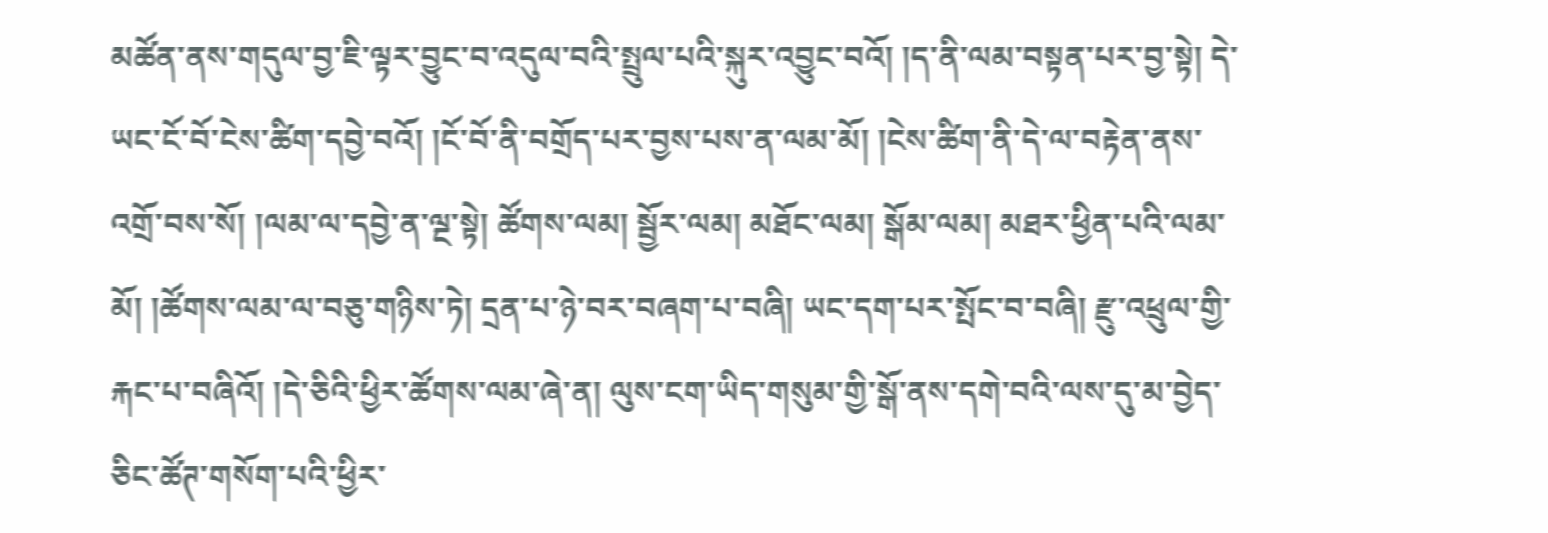མཚོན་ནས་གདུལ་བྱ་ཇི་ལྟར་བྱུང་བ་འདུལ་བའི་སྤྲུལ་པའི་སྐུར་འབྱུང་བའོ། །ད་ནི་ལམ་བསྟན་པར་བྱ་སྟེ། དེ་ཡང་ངོ་བོ་ངེས་ཚིག་དབྱེ་བའོ། །ངོ་བོ་ནི་བགྲོད་པར་བྱས་པས་ན་ལམ་མོ། །ངེས་ཚིག་ནི་དེ་ལ་བརྟེན་ནས་འགྲོ་བས་སོ། །ལམ་ལ་དབྱེ་ན་ལྔ་སྟེ། ཚོགས་ལམ། སྦྱོར་ལམ། མཐོང་ལམ། སྒོམ་ལམ། མཐར་ཕྱིན་པའི་ལམ་མོ། །ཚོགས་ལམ་ལ་བཅུ་གཉིས་ཏེ། དྲན་པ་ཉེ་བར་བཞག་པ་བཞི། ཡང་དག་པར་སྤོང་བ་བཞི། རྫུ་འཕྲུལ་གྱི་རྐང་པ་བཞིའོ། །དེ་ཅིའི་ཕྱིར་ཚོགས་ལམ་ཞེ་ན། ལུས་ངག་ཡིད་གསུམ་གྱི་སྒོ་ནས་དགེ་བའི་ལས་དུ་མ་བྱེད་ཅིང་ཚོཊ་གསོག་པའི་ཕྱིར་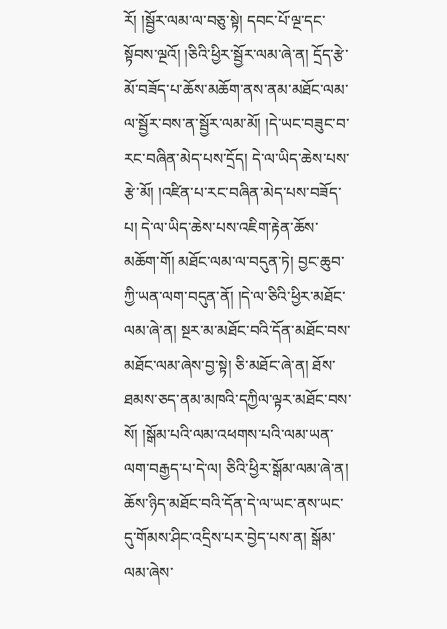རོ། །སྦྱོར་ལམ་ལ་བཅུ་སྟེ། དབང་པོ་ལྔ་དང་སྟོབས་ལྔའོ། །ཅིའི་ཕྱིར་སྦྱོར་ལམ་ཞེ་ན། དྲོད་རྩེ་མོ་བཟོད་པ་ཆོས་མཆོག་ནས་ནམ་མཐོང་ལམ་ལ་སྦྱོར་བས་ན་སྦྱོར་ལམ་མོ། །དེ་ཡང་བཟུང་བ་རང་བཞིན་མེད་པས་དྲོད། དེ་ལ་ཡིད་ཆེས་པས་རྩེ་མོ། །འཛིན་པ་རང་བཞིན་མེད་པས་བཟོད་པ། དེ་ལ་ཡིད་ཆེས་པས་འཇིག་རྟེན་ཆོས་མཆོག་གོ། མཐོང་ལམ་ལ་བདུན་ཏེ། བྱང་ཆུབ་ཀྱི་ཡན་ལག་བདུན་ནོ། །དེ་ལ་ཅིའི་ཕྱིར་མཐོང་ལམ་ཞེ་ན། སྔར་མ་མཐོང་བའི་དོན་མཐོང་བས་མཐོང་ལམ་ཞེས་བྱ་སྟེ། ཅི་མཐོང་ཞེ་ན། ཐོས་ཐམས་ཅད་ནམ་མཁའི་དཀྱིལ་ལྟར་མཐོང་བས་སོ། །སྒོམ་པའི་ལམ་འཕགས་པའི་ལམ་ཡན་ལག་བརྒྱད་པ་དེ་ལ། ཅིའི་ཕྱིར་སྒོམ་ལམ་ཞེ་ན། ཆོས་ཉིད་མཐོང་བའི་དོན་དེ་ལ་ཡང་ནས་ཡང་དུ་གོམས་ཤིང་འདྲིས་པར་བྱེད་པས་ན། སྒོམ་ལམ་ཞེས་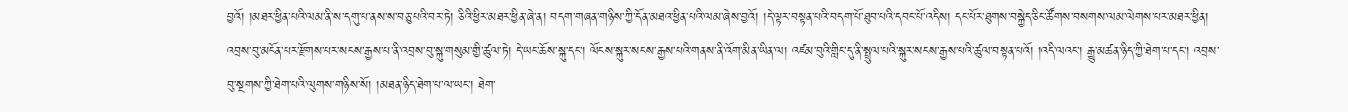བྱའོ། །མཐར་ཕྱིན་པའི་ལམ་ནི་ས་དགུ་པ་ནས་ས་བཅུ་པའི་བར་ཏེ། ཅིའི་ཕྱིར་མཐར་ཕྱིན་ཞེ་ན། བདག་གཞན་གཉིས་ཀྱི་དོན་མཐའ་ཕྱིན་པའི་ལམ་ཞེས་བྱའོ། །དེ་ལྟར་བསྟན་པའི་བདག་པོ་ཐུབ་པའི་དབང་པོ་འདིས། དང་པོར་ཐུགས་བསྐྱེད་ཅིང་ཚོགས་བསགས་ལམ་ལེགས་པར་མཐར་ཕྱིན། འབྲས་བུ་མངོན་པར་རྫོགས་པར་སངས་རྒྱས་པ་ནི་འབྲས་བུ་སྐུ་གསུམ་གྱི་ཚུལ་ཏེ། དེ་ཡང་ཆོས་སྐུ་དང་། ལོངས་སྐུར་སངས་རྒྱས་པའི་གནས་ནི་འོག་མིན་ཡིན་ལ། འཛམ་བུའི་གླིང་དུ་ནི་སྤྲུལ་པའི་སྐུར་སངས་རྒྱས་པའི་ཚུལ་བསྟན་པའོ། །འདི་ལའང་། རྒྱུ་མཚན་ཉིད་ཀྱི་ཐེག་པ་དང་། འབྲས་བུ་སྔགས་ཀྱི་ཐེག་པའི་ལུགས་གཉིས་སོ། །མཐན་ཉིད་ཐེག་པ་ལ་ཡང་། ཐེག་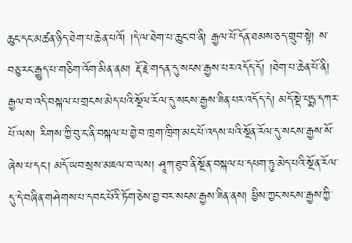ཆུང་དང་མཚན་ཉིད་ཐེག་པ་ཆེན་པའོ། །དེ་ལ་ཐེག་པ་ཆུང་བ་ནི། རྒྱལ་པོ་དོན་ཐམས་ཅད་གྲུབ་སྟེ། ས་བཅུ་རང་རྒྱུད་པ་གཅིག་འོག་མིན་ནམ། རྡོ་རྗེ་གདན་དུ་སངས་རྒྱས་པར་འདོད་དོ། །ཐེག་པ་ཆེན་པོ་ནི། རྒྱལ་བ་འདི་བསྐལ་པ་གྲངས་མེད་པའི་སྔོལ་རོལ་དུ་སངས་རྒྱས་ཟིན་པར་འདོད་དེ། མདོ་སྡེ་པདྨ་དཀར་པོ་ལས། རིགས་ཀྱི་བུ་ང་ནི་བསྐལ་པ་བྱེ་བ་ཁྲག་ཁྲིག་མང་པོ་འདས་པའི་སྔོན་རོལ་དུ་སངས་རྒྱས་སོ་ཞེས་པ་དང་། མདོ་ཡབ་སྲས་མཇལ་བ་ལས། ཤཱཀ་ཐུབ་ནི་སྔོན་བསྐལ་པ་དཔག་ཏུ་མེད་པའི་སྔོན་རོལ་དུ་དེ་བཞིན་གཤེགས་པ་དབང་པོའི་ཏོག་ཅེས་བྱ་བར་སངས་རྒྱས་ཟིན་ནས། ཕྱིས་ཀྱང་སངས་རྒྱས་ཀྱི་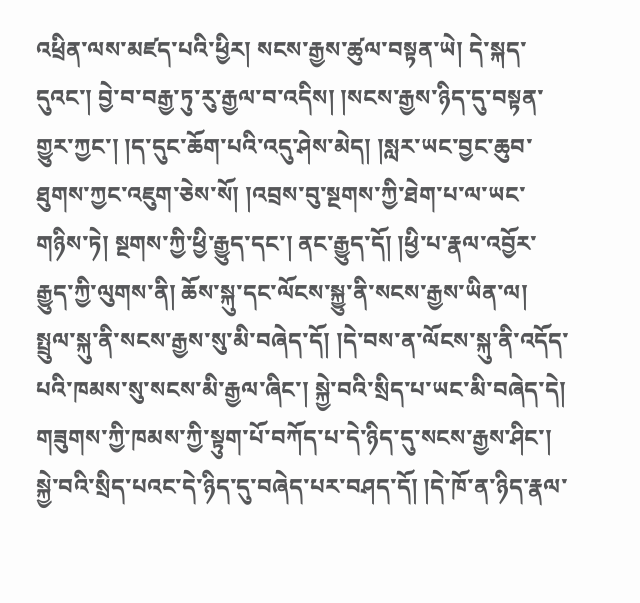འཕྲིན་ལས་མཛད་པའི་ཕྱིར། སངས་རྒྱས་ཚུལ་བསྟན་ཡེ། དེ་སྐད་དུའང་། བྱེ་བ་བརྒྱ་ཏུ་རུ་རྒྱལ་བ་འདིས། །སངས་རྒྱས་ཉིད་དུ་བསྟན་གྱུར་ཀྱང་། །ད་དུང་ཆོག་པའི་འདུ་ཤེས་མེད། །སླར་ཡང་བྱང་ཆུབ་ཐུགས་ཀྱང་འཇུག་ཅེས་སོ། །འབྲས་བུ་སྔགས་ཀྱི་ཐེག་པ་ལ་ཡང་གཉིས་ཏེ། སྔགས་ཀྱི་ཕྱི་རྒྱུད་དང་། ནང་རྒྱུད་དོ། །ཕྱི་པ་རྣལ་འབྱོར་རྒྱུད་ཀྱི་ལུགས་ནི། ཆོས་སྐུ་དང་ལོངས་སྐྱུ་ནི་སངས་རྒྱས་ཡིན་ལ། སྤྲུལ་སྐུ་ནི་སངས་རྒྱས་སུ་མི་བཞེད་དོ། །དེ་བས་ན་ལོངས་སྐུ་ནི་འདོད་པའི་ཁམས་སུ་སངས་མི་རྒྱལ་ཞིང་། སྐྱེ་བའི་སྲིད་པ་ཡང་མི་བཞེད་དེ། གཟུགས་ཀྱི་ཁམས་ཀྱི་སྟུག་པོ་བཀོད་པ་དེ་ཉིད་དུ་སངས་རྒྱས་ཤིང་། སྐྱེ་བའི་སྲིད་པའང་དེ་ཉིད་དུ་བཞེད་པར་བཤད་དོ། །དེ་ཁོ་ན་ཉིད་རྣལ་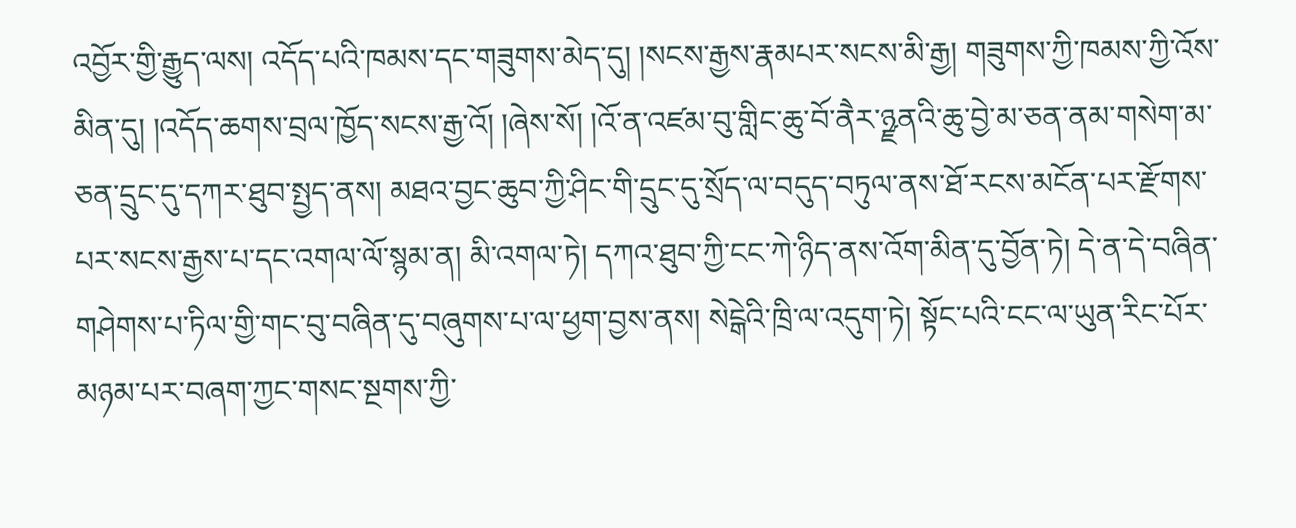འབྱོར་གྱི་རྒྱུད་ལས། འདོད་པའི་ཁམས་དང་གཟུགས་མེད་དུ། །སངས་རྒྱས་རྣམཔར་སངས་མི་རྒྱ། གཟུགས་ཀྱི་ཁམས་ཀྱི་འོས་མིན་དུ། །འདོད་ཆགས་བྲལ་ཁྱོད་སངས་རྒྱ་འོ། །ཞེས་སོ། །འོ་ན་འཛམ་བུ་གླིང་ཆུ་བོ་ནཻར་ཉྫནའི་ཆུ་བྱེ་མ་ཅན་ནམ་གསེག་མ་ཅན་དྲུང་དུ་དཀར་ཐུབ་སྤྱད་ནས། མཐའ་བྱང་ཆུབ་ཀྱི་ཤིང་གི་དྲུང་དུ་སྲོད་ལ་བདུད་བཏུལ་ནས་ཐོ་རངས་མངོན་པར་རྫོགས་པར་སངས་རྒྱས་པ་དང་འགལ་ལོ་སྙམ་ན། མི་འགལ་ཏེ། དཀའ་ཐུབ་ཀྱི་ངང་ཀེ་ཉིད་ནས་འོག་མིན་དུ་བྱོན་ཏེ། དེ་ན་དེ་བཞིན་གཤེགས་པ་ཏིལ་གྱི་གང་བུ་བཞིན་དུ་བཞུགས་པ་ལ་ཕྱག་བྱས་ནས། སེངྒེའི་ཁྲི་ལ་འདུག་ཏེ། སྟོང་པའི་ངང་ལ་ཡུན་རིང་པོར་མཉམ་པར་བཞག་ཀྱང་གསང་སྔགས་ཀྱི་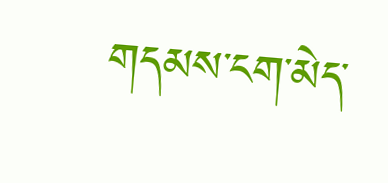གདམས་ངག་མེད་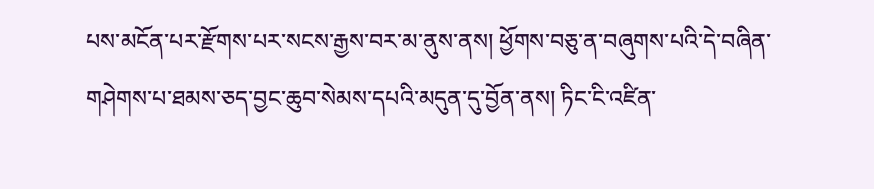པས་མངོན་པར་རྫོགས་པར་སངས་རྒྱས་བར་མ་ནུས་ནས། ཕྱོགས་བཅུ་ན་བཞུགས་པའི་དེ་བཞིན་གཤེགས་པ་ཐམས་ཅད་བྱང་ཆུབ་སེམས་དཔའི་མདུན་དུ་བྱོན་ནས། ཏིང་ངི་འཛིན་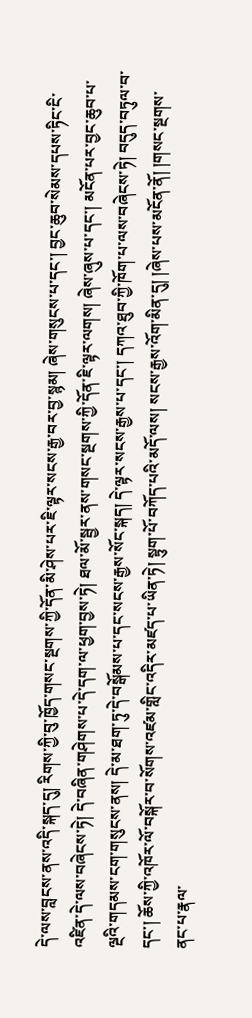དེ་ལས་བླངས་ནས་འདི་སྐད་དུ། རིགས་ཀྱི་བུ་ཁྱོད་གསང་སྔགས་ཀྱི་དོན་མི་ཤེས་པར་ཇི་ལྟར་སངས་རྒྱ་བར་བྱ་སྙམ། ཞེས་གསུངས་པ་དང་། བྱང་ཆུབ་སེམས་དཔས་ཏིང་ངི་འཛིན་དེ་ལས་བཞེངས་ཏེ། དེ་བཞིན་གཤེགས་པ་དེ་དག་ལ་ཕྱག་བྱས་ཏེ། ཐལ་མོ་སྦྱར་ནས་གསང་སྔགས་ཀྱི་དོན་ཇི་ལྟར་ལགས། ཞེས་ཞུས་པ་དང་། མངོན་པར་བྱང་ཆུབ་པ་ལྔའི་གདམས་ངག་གསུངས་ནས། དེ་མ་ཐག་ཏུ་དེ་བསྒོམས་པ་དང་སངས་རྒྱས་སོང་སྐད། དེ་ལྟར་སངས་རྒྱས་པ་དང་། དཀའ་ཐུབ་ཀྱི་ཁོག་པ་ལས་བཞེངས་ཏེ། བདུད་བཏུལ་བ་དང་། ཆོས་ཀྱི་འཁོར་ལོ་བསྐོར་བ་སོགས་འཛམ་གླིང་འདིར་མཛད་པ་ཡིན་ཏེ། སྟུག་པོ་བཀོད་པའི་མདོ་ལས། སངས་རྒྱས་འོག་མིན་དུ། །ཞེས་པས་མངོན་ནོ། །གསང་སྔགས་ནང་པ་རྣལ་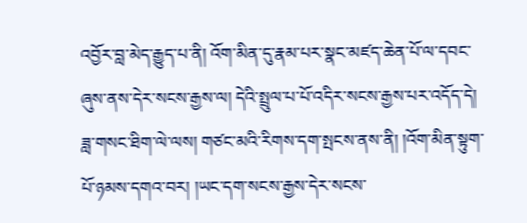འབྱོར་བླ་མེད་རྒྱུད་པ་ནི། འོག་མིན་དུ་རྣམ་པར་སྣང་མཛད་ཆེན་པོ་ལ་དབང་ཞུས་ནས་དེར་སངས་རྒྱས་ལ། དེའི་སྤྲུལ་པ་པོ་འདིར་སངས་རྒྱས་པར་འདོད་དེ། ཟླ་གསང་ཐིག་ལེ་ལས། གཙང་མའི་རིགས་དག་སྤངས་ནས་ནི། །འོག་མིན་སྟུག་པོ་ཉམས་དགའ་བར། །ཡང་དག་སངས་རྒྱས་དེར་སངས་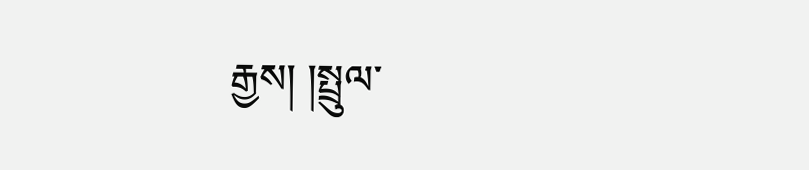རྒྱས། །སྤྲུལ་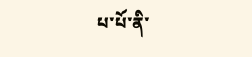པ་པོ་ནི་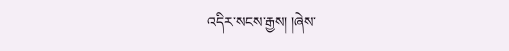འདིར་སངས་རྒྱས། །ཞེས་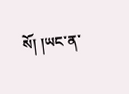སོ། །ཡང་ན་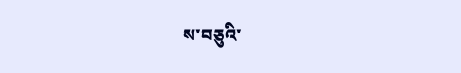ས་བཅུའི་